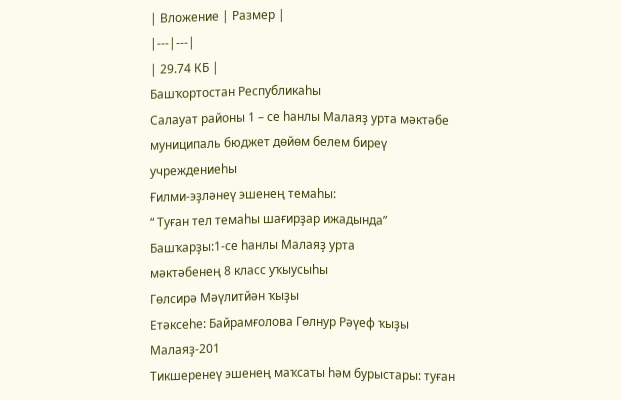| Вложение | Размер |
|---|---|
| 29.74 КБ |
Башҡортостан Республикаһы
Салауат районы 1 – се һанлы Малаяҙ урта мәктәбе
муниципаль бюджет дөйөм белем биреү учреждениеһы
Ғилми-эҙләнеү эшенең темаһы:
“ Туған тел темаһы шағирҙар ижадында”
Башҡарҙы:1-се һанлы Малаяҙ урта
мәктәбенең 8 класс уҡыусыһы
Гөлсирә Мәүлитйән ҡыҙы
Етәксеһе: Байрамғолова Гөлнур Рәүеф ҡыҙы
Малаяҙ-201
Тикшеренеү эшенең маҡсаты һәм бурыстары: туған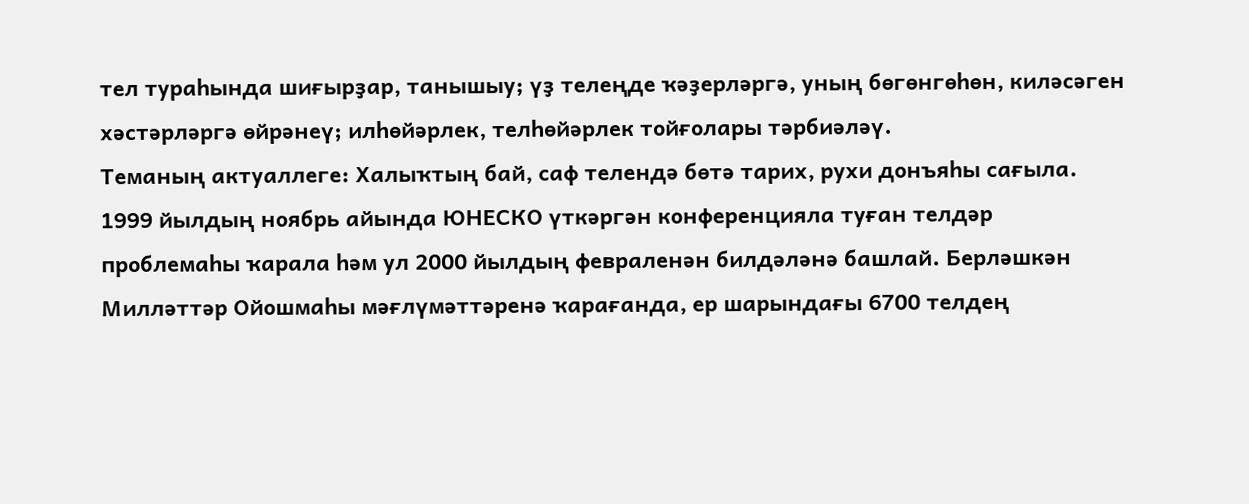тел тураһында шиғырҙар, танышыу; үҙ телеңде ҡәҙерләргә, уның бөгөнгөһөн, киләсәген хәстәрләргә өйрәнеү; илһөйәрлек, телһөйәрлек тойғолары тәрбиәләү.
Теманың актуаллеге: Халыҡтың бай, саф телендә бөтә тарих, рухи донъяһы сағыла. 1999 йылдың ноябрь айында ЮНЕСКО үткәргән конференцияла туған телдәр проблемаһы ҡарала һәм ул 2000 йылдың февраленән билдәләнә башлай. Берләшкән Милләттәр Ойошмаһы мәғлүмәттәренә ҡарағанда, ер шарындағы 6700 телдең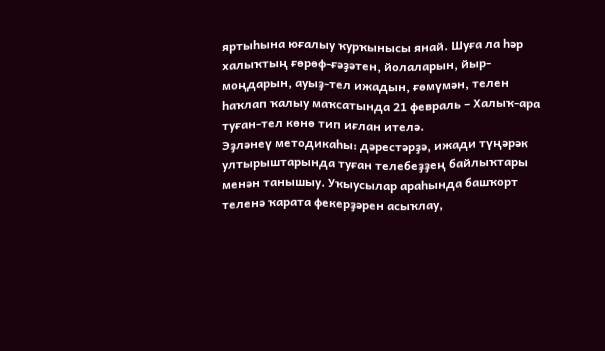яртыһына юғалыу ҡурҡынысы янай. Шуға ла һәр халыҡтың ғөрөф-ғәҙәтен, йолаларын, йыр-моңдарын, ауыҙ-тел ижадын, ғөмүмән, телен һаҡлап ҡалыу маҡсатында 21 февраль – Халыҡ-ара туған-тел көнө тип иғлан ителә.
Эҙләнеү методикаһы: дәрестәрҙә, ижади түңәрәк ултырыштарында туған телебеҙҙең байлыҡтары менән танышыу. Уҡыусылар араһында башҡорт теленә ҡарата фекерҙәрен асыҡлау,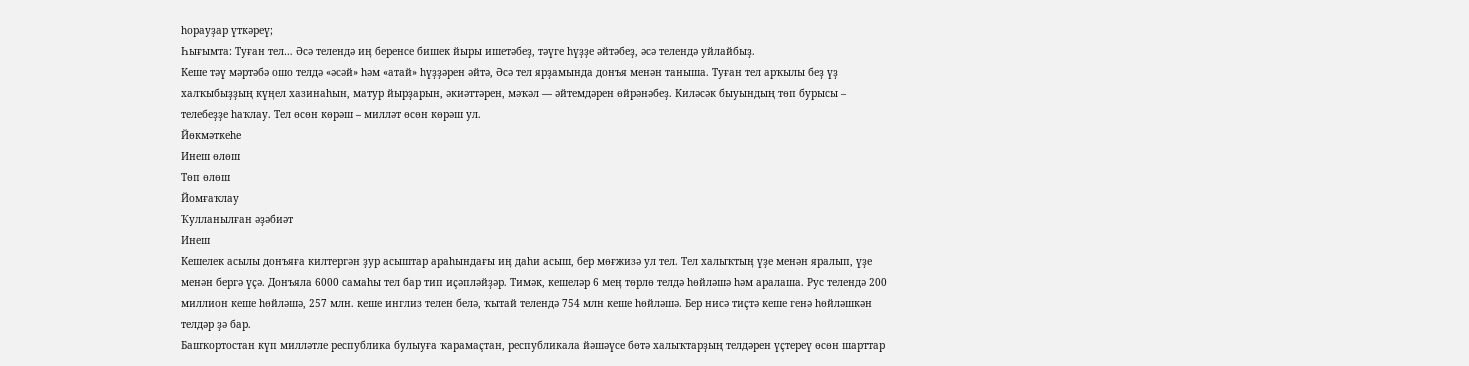һорауҙар үткәреү;
Һығымта: Туған тел… Әсә телендә иӊ беренсе бишек йыры ишетәбеҙ, тәүге һүҙҙе әйтәбеҙ, әсә телендә уйлайбыҙ.
Кеше тәү мәртәбә ошо телдә «әсәй» һәм «атай» һүҙҙәрен әйтә, Әсә тел ярҙамында донъя менән таныша. Туған тел арҡылы беҙ үҙ халҡыбыҙҙың күӊел хазинаһын, матур йырҙарын, әкиәттәрен, мәҡәл — әйтемдәрен өйрәнәбеҙ. Киләсәк быуындың төп бурысы – телебеҙҙе һаҡлау. Тел өсөн көрәш – милләт өсөн көрәш ул.
Йөкмәткеһе
Инеш өлөш
Төп өлөш
Йомғаҡлау
Ҡулланылған әҙәбиәт
Инеш
Кешелек асылы донъяға килтергән ҙур асыштар араһындағы иӊ даһи асыш, бер мөғжизә ул тел. Тел халыҡтыӊ үҙе менән яралып, үҙе менән бергә үҫә. Донъяла 6000 самаһы тел бар тип иҫәпләйҙәр. Тимәк, кешеләр 6 меӊ төрлө телдә һөйләшә һәм аралаша. Рус телендә 200 миллион кеше һөйләшә, 257 млн. кеше инглиз телен белә, ҡытай телендә 754 млн кеше һөйләшә. Бер нисә тиҫтә кеше генә һөйләшкән телдәр ҙә бар.
Башҡортостан күп милләтле республика булыуға ҡарамаҫтан, республикала йәшәүсе бөтә халыҡтарҙың телдәрен үҫтереү өсөн шарттар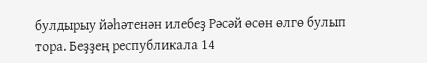булдырыу йәһәтенән илебеҙ Рәсәй өсөн өлгө булып тора. Беҙҙең республикала 14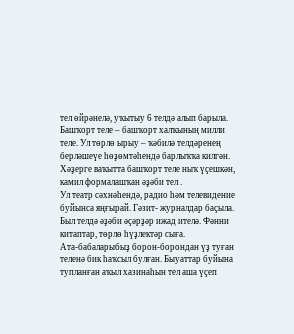тел өйрәнелә, уҡытыу 6 телдә алып барыла.
Башҡорт теле – башҡорт халҡының милли теле. Ул төрлө ырыу – ҡәбилә телдәренең берләшеүе һөҙөмтәһендә барлыҡҡа килгән.
Хәҙерге ваҡытта башҡорт теле ныҡ үҫешкән, камил формалашҡан әҙәби тел .
Ул театр сәхнәһендә, радио һәм телевидение буйынса яңғырай. Гәзит- журналдар баҫыла. Был телдә әҙәби әҫәрҙәр ижад ителә. Фәнни китаптар, төрлө һүҙлектәр сыға.
Ата-бабаларыбыҙ борон-борондан үҙ туған теленә бик һаҡсыл булған. Быуаттар буйына тупланған аҡыл хазинаһын тел аша үҫеп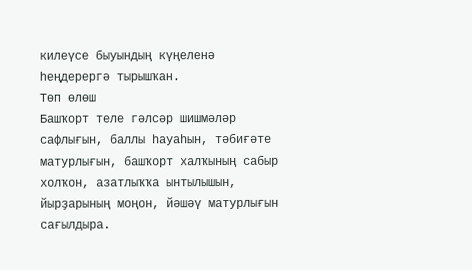килеүсе быуындың күңеленә һеңдерергә тырышҡан.
Төп өлөш
Башҡорт теле гәлсәр шишмәләр сафлығын, баллы һауаһын, тәбиғәте матурлығын, башҡорт халҡының сабыр холҡон, азатлыҡҡа ынтылышын, йырҙарының моңон, йәшәү матурлығын сағылдыра.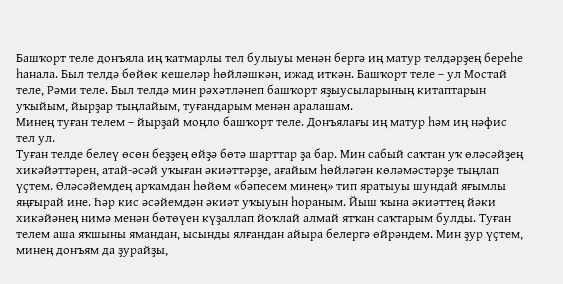Башҡорт теле донъяла иң ҡатмарлы тел булыуы менән бергә иң матур телдәрҙең береһе һанала. Был телдә бөйөк кешеләр һөйләшкән, ижад иткән. Башҡорт теле – ул Мостай теле, Рәми теле. Был телдә мин рәхәтләнеп башҡорт яҙыусыларының китаптарын уҡыйым, йырҙар тыңлайым, туғандарым менән аралашам.
Минең туған телем – йырҙай моңло башҡорт теле. Донъялағы иң матур һәм иң нәфис тел ул.
Туған телде белеү өсөн беҙҙең өйҙә бөтә шарттар ҙа бар. Мин сабый саҡтан уҡ өләсәйҙең хикәйәттәрен, атай-әсәй уҡыған әкиәттәрҙе, ағайым һөйләгән көләмәстәрҙе тыңлап үҫтем. Өләсәйемдең арҡамдан һөйөм «бәпесем минең» тип яратыуы шундай яғымлы яңғырай ине. Һәр кис әсәйемдән әкиәт уҡыуын һораным. Йыш ҡына әкиәттең йәки хикәйәнең нимә менән бөтөүен күҙаллап йоҡлай алмай ятҡан саҡтарым булды. Туған телем аша яҡшыны ямандан, ысынды ялғандан айыра белергә өйрәндем. Мин ҙур үҫтем, минең донъям да ҙурайҙы,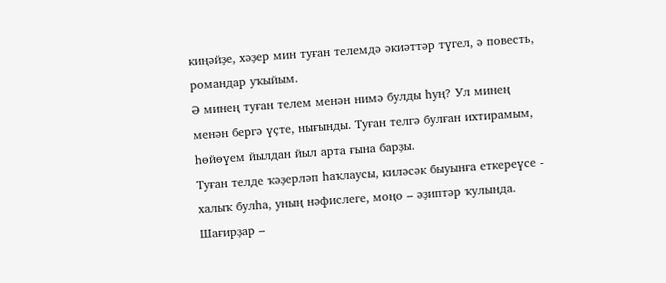киңәйҙе, хәҙер мин туған телемдә әкиәттәр түгел, ә повесть, романдар уҡыйым.
Ә минең туған телем менән нимә булды һуң? Ул минең менән бергә үҫте, нығынды. Туған телгә булған ихтирамым, һөйөүем йылдан йыл арта ғына барҙы.
Туған телде ҡәҙерләп һаҡлаусы, киләсәк быуынға еткереүсе - халыҡ булһа, уның нәфислеге, моңо – әҙиптәр ҡулында. Шағирҙар –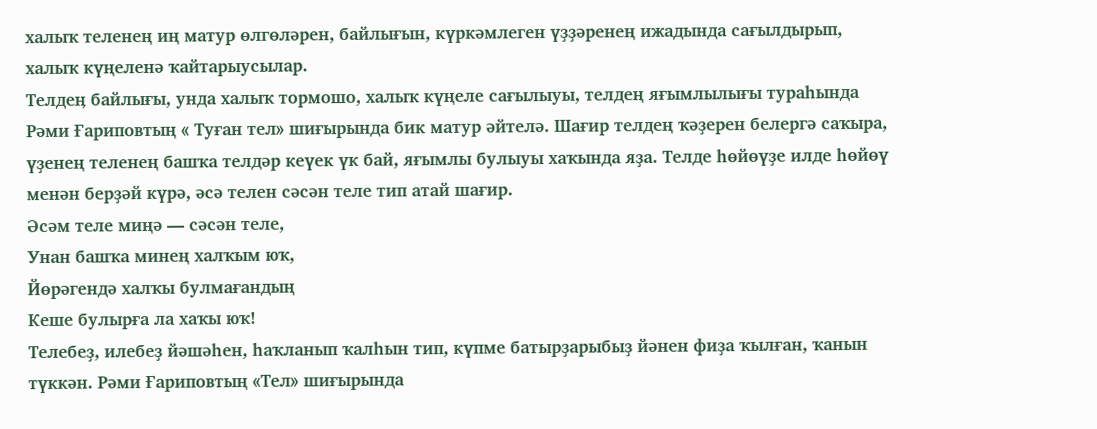халыҡ теленең иң матур өлгөләрен, байлығын, күркәмлеген үҙҙәренең ижадында сағылдырып, халыҡ күңеленә ҡайтарыусылар.
Телдеӊ байлығы, унда халыҡ тормошо, халыҡ күңеле сағылыуы, телдең яғымлылығы тураһында Рәми Ғариповтың « Туған тел» шиғырында бик матур әйтелә. Шағир телдең ҡәҙерен белергә саҡыра, үҙенең теленең башҡа телдәр кеүек үк бай, яғымлы булыуы хаҡында яҙа. Телде һөйөүҙе илде һөйөү менән берҙәй күрә, әсә телен сәсән теле тип атай шағир.
Әсәм теле миңә — сәсән теле,
Унан башҡа минең халҡым юҡ,
Йөрәгендә халҡы булмағандың
Кеше булырға ла хаҡы юҡ!
Телебеҙ, илебеҙ йәшәһен, һаҡланып ҡалһын тип, күпме батырҙарыбыҙ йәнен фиҙа ҡылған, ҡанын түккән. Рәми Ғариповтың «Тел» шиғырында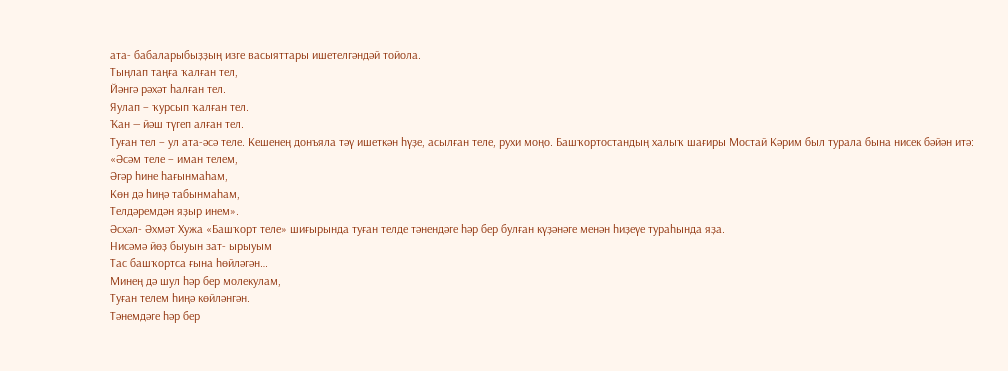ата- бабаларыбыҙҙың изге васыяттары ишетелгәндәй тойола.
Тыңлап таңға ҡалған тел,
Йәнгә рәхәт һалған тел.
Яулап – ҡурсып ҡалған тел.
Ҡан — йәш түгеп алған тел.
Туған тел – ул ата-әсә теле. Кешенең донъяла тәү ишеткән һүҙе, асылған теле, рухи моңо. Башҡортостандың халыҡ шағиры Мостай Кәрим был турала бына нисек бәйән итә:
«Әсәм теле – иман телем,
Әгәр һине һағынмаһам,
Көн дә һиңә табынмаһам,
Телдәремдән яҙыр инем».
Әсхәл- Әхмәт Хужа «Башҡорт теле» шиғырында туған телде тәнендәге һәр бер булған күҙәнәге менән һиҙеүе тураһында яҙа.
Нисәмә йөҙ быуын зат- ырыуым
Тас башҡортса ғына һөйләгән…
Минең дә шул һәр бер молекулам,
Туған телем һиңә көйләнгән.
Тәнемдәге һәр бер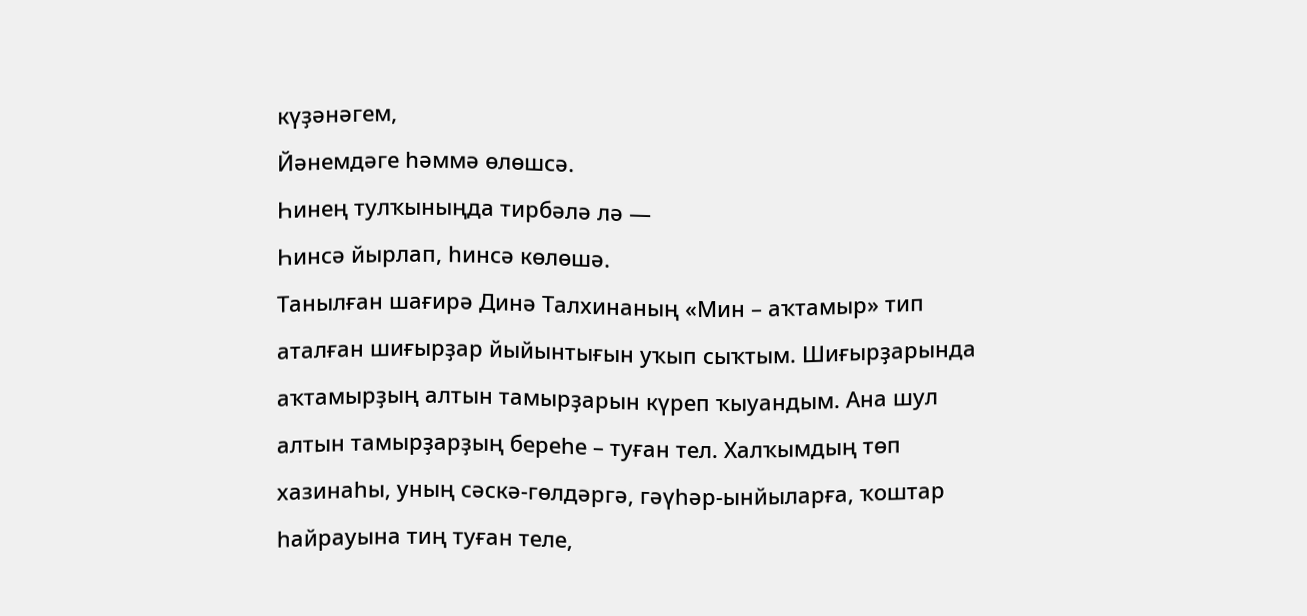күҙәнәгем,
Йәнемдәге һәммә өлөшсә.
Һинең тулҡыныңда тирбәлә лә —
Һинсә йырлап, һинсә көлөшә.
Танылған шағирә Динә Талхинаның «Мин – аҡтамыр» тип аталған шиғырҙар йыйынтығын уҡып сыҡтым. Шиғырҙарында аҡтамырҙың алтын тамырҙарын күреп ҡыуандым. Ана шул алтын тамырҙарҙың береһе – туған тел. Халҡымдың төп хазинаһы, уның сәскә-гөлдәргә, гәүһәр-ынйыларға, ҡоштар һайрауына тиң туған теле,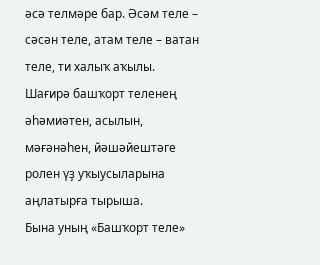әсә телмәре бар. Әсәм теле – сәсән теле, атам теле – ватан теле, ти халыҡ аҡылы.
Шағирә башҡорт теленең әһәмиәтен, асылын, мәғәнәһен, йәшәйештәге ролен үҙ уҡыусыларына аңлатырға тырыша.
Бына уның «Башҡорт теле»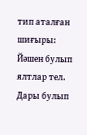тип аталған шиғыры:
Йәшен булып ялтлар тел.
Дары булып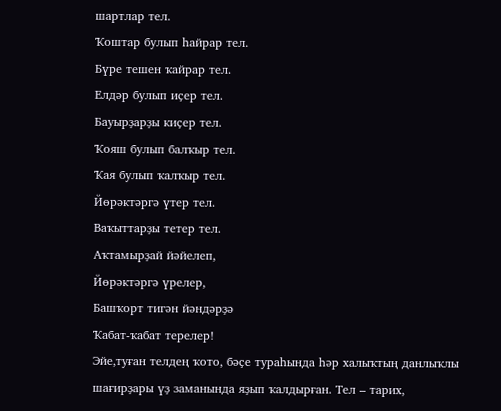шартлар тел.
Ҡоштар булып һайрар тел.
Бүре тешен ҡайрар тел.
Елдәр булып иҫер тел.
Бауырҙарҙы киҫер тел.
Ҡояш булып балҡыр тел.
Ҡая булып ҡалҡыр тел.
Йөрәктәргә үтер тел.
Ваҡыттарҙы тетер тел.
Аҡтамырҙай йәйелеп,
Йөрәктәргә үрелер,
Башҡорт тигән йәндәрҙә
Ҡабат-ҡабат терелер!
Эйе,туған телдең ҡото, бәҫе тураһында һәр халыҡтың данлыҡлы шағирҙары үҙ заманында яҙып ҡалдырған. Тел – тарих,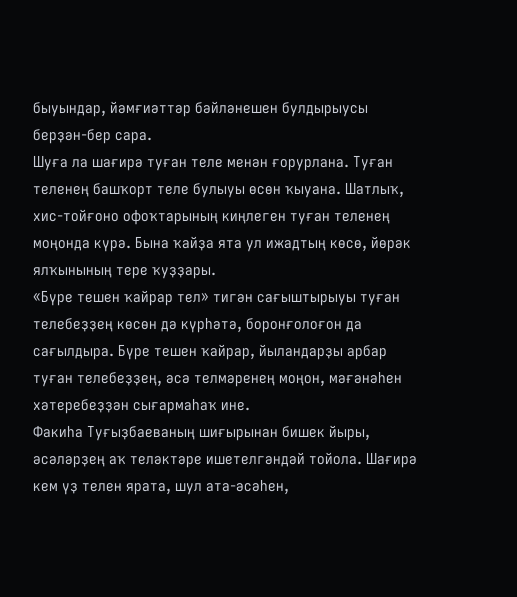быуындар, йәмғиәттәр бәйләнешен булдырыусы берҙән-бер сара.
Шуға ла шағирә туған теле менән ғорурлана. Туған теленең башҡорт теле булыуы өсөн ҡыуана. Шатлыҡ, хис-тойғоно офоҡтарының киңлеген туған теленең моңонда күрә. Бына ҡайҙа ята ул ижадтың көсө, йөрәк ялҡынының тере ҡуҙҙары.
«Бүре тешен ҡайрар тел» тигән сағыштырыуы туған телебеҙҙең көсөн дә күрһәтә, боронғолоғон да сағылдыра. Бүре тешен ҡайрар, йыландарҙы арбар туған телебеҙҙең, әсә телмәренең моңон, мәғәнәһен хәтеребеҙҙән сығармаһаҡ ине.
Факиһа Туғыҙбаеваның шиғырынан бишек йыры, әсәләрҙең аҡ теләктәре ишетелгәндәй тойола. Шағирә кем үҙ телен ярата, шул ата-әсәһен,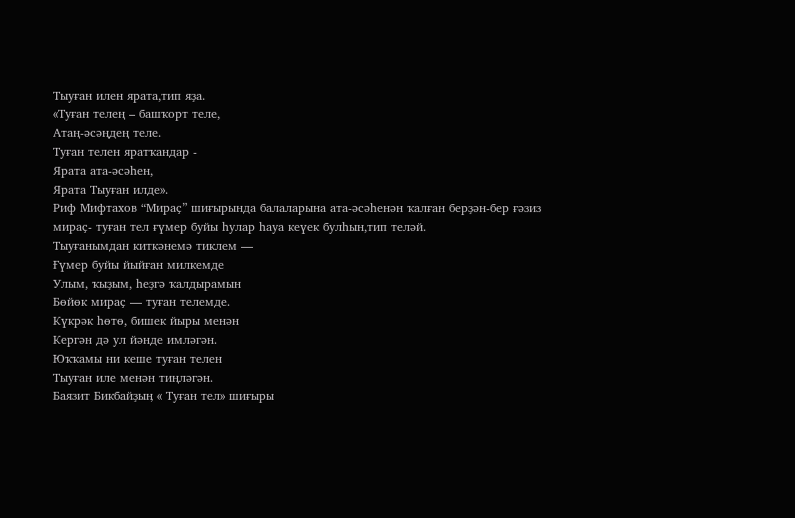Тыуған илен ярата,тип яҙа.
«Туған телең – башҡорт теле,
Атаң-әсәңдең теле.
Туған телен яратҡандар -
Ярата ата-әсәһен,
Ярата Тыуған илде».
Риф Мифтахов “Мираҫ” шиғырында балаларына ата-әсәһенән ҡалған берҙән-бер ғәзиз мираҫ- туған тел ғүмер буйы һулар һауа кеүек булһын,тип теләй.
Тыуғанымдан киткәнемә тиклем —
Ғүмер буйы йыйған милкемде
Улым, ҡыҙым, һеҙгә ҡалдырамын
Бөйөк мираҫ — туған телемде.
Күкрәк һөтө, бишек йыры менән
Кергән дә ул йәнде имләгән.
Юҡҡамы ни кеше туған телен
Тыуған иле менән тиңләгән.
Баязит Бикбайҙыӊ « Туған тел» шиғыры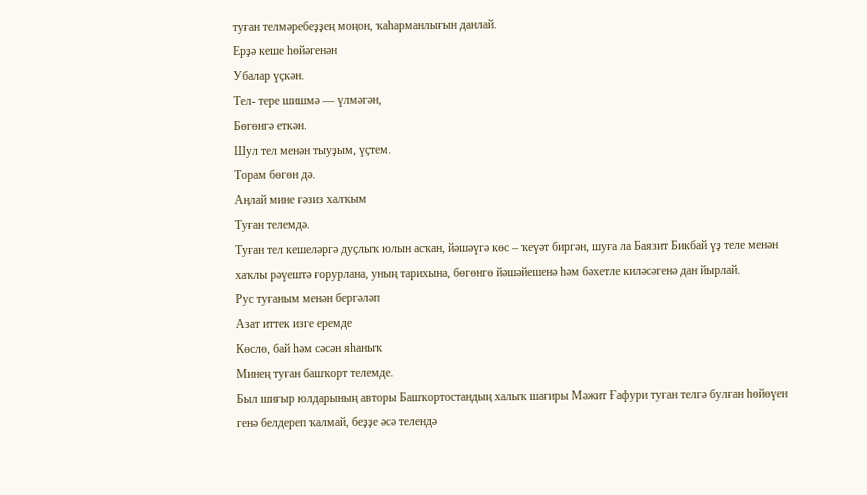туған телмәребеҙҙең моңон, ҡаһарманлығын данлай.
Ерҙә кеше һөйәгенән
Убалар үҫкән.
Тел- тере шишмә — үлмәгән,
Бөгөнгә еткән.
Шул тел менән тыуҙым, үҫтем.
Торам бөгөн дә.
Аӊлай мине ғәзиз халҡым
Туған телемдә.
Туған тел кешеләргә дуҫлыҡ юлын асҡан, йәшәүгә көс – ҡеүәт биргән, шуға ла Баязит Бикбай үҙ теле менән хаҡлы рәүештә ғорурлана, уның тарихына, бөгөнгө йәшәйешенә һәм бәхетле киләсәгенә дан йырлай.
Рус туғаным менән бергәләп
Азат иттек изге еремде
Көслө, бай һәм сәсән яһаныҡ
Минең туған башҡорт телемде.
Был шиғыр юлдарының авторы Башҡортостандың халыҡ шағиры Мәжит Ғафури туған телгә булған һөйөүен генә белдереп ҡалмай, беҙҙе әсә телендә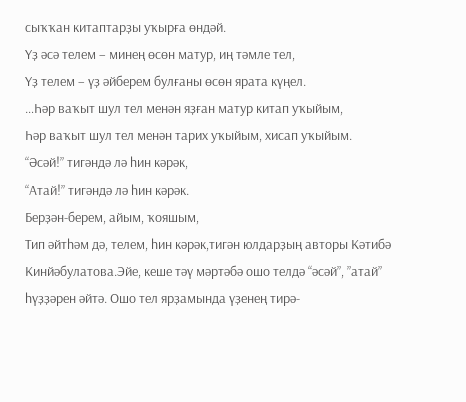сыҡҡан китаптарҙы уҡырға өндәй.
Үҙ әсә телем – минең өсөн матур, иң тәмле тел,
Үҙ телем – үҙ әйберем булғаны өсөн ярата күңел.
…Һәр ваҡыт шул тел менән яҙған матур китап уҡыйым,
Һәр ваҡыт шул тел менән тарих уҡыйым, хисап уҡыйым.
“Әсәй!” тигәндә лә һин кәрәк,
“Атай!” тигәндә лә һин кәрәк.
Берҙән-берем, айым, ҡояшым,
Тип әйтһәм дә, телем, һин кәрәк,тигән юлдарҙың авторы Кәтибә Кинйәбулатова.Эйе, кеше тәү мәртәбә ошо телдә “әсәй”, ”атай” һүҙҙәрен әйтә. Ошо тел ярҙамында үҙенең тирә-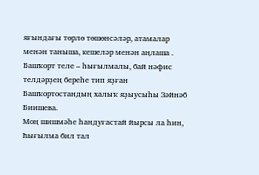яғындағы төрлө төшөнсәләр, атамалар менән таныша, кешеләр менән аңлаша .
Башҡорт теле – һығылмалы, бай нәфис телдәрҙең береһе тип яҙған Башҡортостандың халыҡ яҙыусыһы Зәйнәб Биишева.
Моң шишмәһе һандуғастай йырсы ла һин,
Һығылма бил тал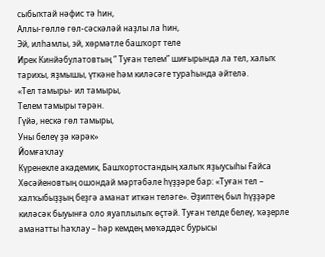сыбыҡтай нәфис тә һин,
Аллы-гөллө гөл-сәскәләй наҙлы ла һин,
Эй, илһамлы, эй, хөрмәтле башҡорт теле
Ирек Кинйәбулатовтың “ Туған телем” шиғырында ла тел, халыҡ тарихы, яҙмышы, үткәне һәм киләсәге тураһында әйтелә.
«Тел тамыры- ил тамыры,
Телем тамыры тәрән.
Гүйә, нескә гөл тамыры,
Уны белеү ҙә кәрәк»
Йомғаҡлау
Күренекле академик, Башҡортостандың халыҡ яҙыусыһы Ғайса Хөсәйеновтың ошондай мәртәбәле һүҙҙәре бар: «Туған тел – халҡыбыҙҙың беҙгә аманат иткән теләге». Әҙиптең был һүҙҙәре киләсәк быуынға оло яуаплылыҡ өҫтәй. Туған телде белеү, ҡәҙерле аманатты һаҡлау – һәр кемдең мөҡәддәс бурысы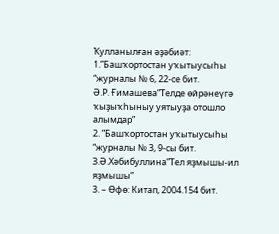Ҡулланылған әҙәбиәт:
1.”Башҡортостан уҡытыусыһы “журналы № 6, 22-се бит.
Ә.Р. Ғимашева”Телде өйрәнеүгә ҡыҙыҡһыныу уятыуҙа отошло алымдар”
2. ”Башҡортостан уҡытыусыһы “журналы № 3, 9-сы бит.
З.Ә.Хәбибуллина”Тел яҙмышы-ил яҙмышы”
3. – Өфө: Китап, 2004.154 бит.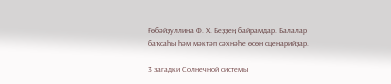Ғөбәйҙуллина Ф. Х. Беҙҙең байрамдар. Балалар баҡсаһы һәм мәктәп сәхнәһе өсөн сценарийҙар.

3 загадки Солнечной системы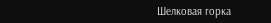Шелковая горка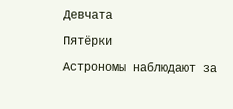Девчата

Пятёрки

Астрономы наблюдают за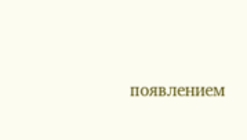появлением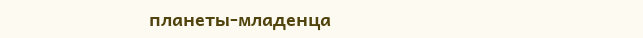планеты-младенца